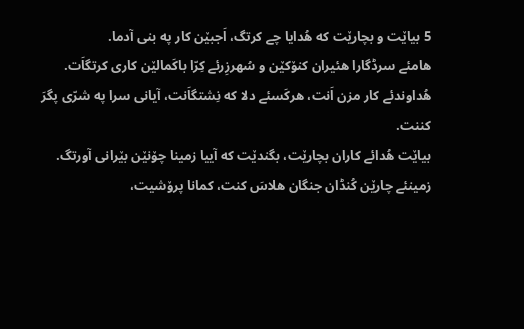5 بیاێت و بچارێت که هُدایا چے کرتگ، اَجبێن کار په بنی آدما.
هامئے سرڈگارا هئیران کنۆکێن و سُهرزِرئے کِرّا باکَمالێن کاری کرتگاَت.
هُداوندئے کار مزن اَنت، هرکَسئے دلا که نِشتگاَنت، آیانی سرا په شرّی پگرَ کننت.
بیاێت هُدائے کاران بچارێت، بگندێت که آییا زمینا چۆنێن بێرانی آورتگ.
زمینئے چارێن کُنڈان جنگان هلاسَ کنت، کمانا پرۆشیت،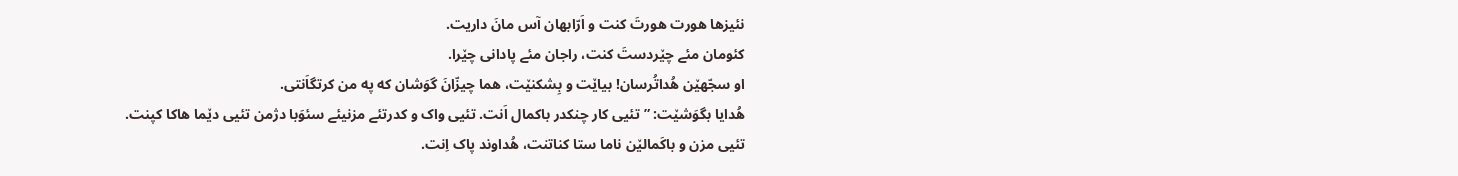نئیزها هورت هورتَ کنت و اَرّابهان آس مانَ داریت.
کئومان مئے چێردستَ کنت، راجان مئے پادانی چێرا.
او سجّهێن هُداتُرسان! بیاێت و بِشکنێت، هما چیزّانَ گوَشان که په من کرتگاَنتی.
هُدایا بگوَشێت: ”تئیی کار چنکدر باکمال اَنت. تئیی واک و کدرتئے مزنیئے سئوَبا دژمن تئیی دێما هاکا کپنت.
تئیی مزن و باکَمالێن ناما ستا کناتنت، هُداوند پاک اِنت.